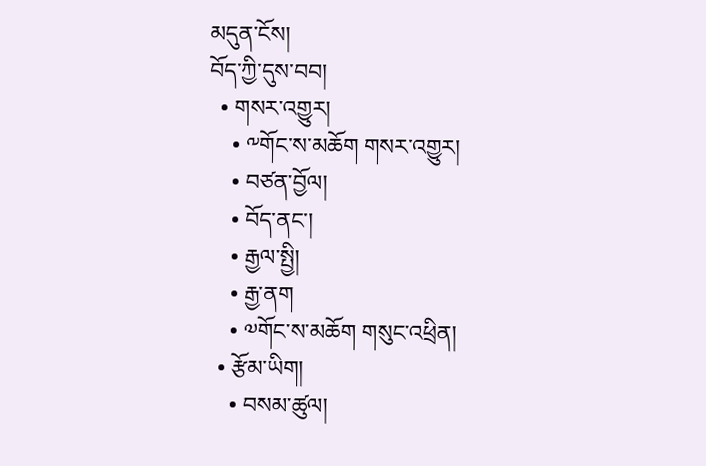མདུན་ངོས།
བོད་ཀྱི་དུས་བབ།
  • གསར་འགྱུར།
    • ༸གོང་ས་མཆོག གསར་འགྱུར།
    • བཙན་བྱོལ།
    • བོད་ནང་།
    • རྒྱལ་སྤྱི།
    • རྒྱ་ནག
    • ༧གོང་ས་མཆོག གསུང་འཕྲིན།
  • རྩོམ་ཡིག།
    • བསམ་ཚུལ།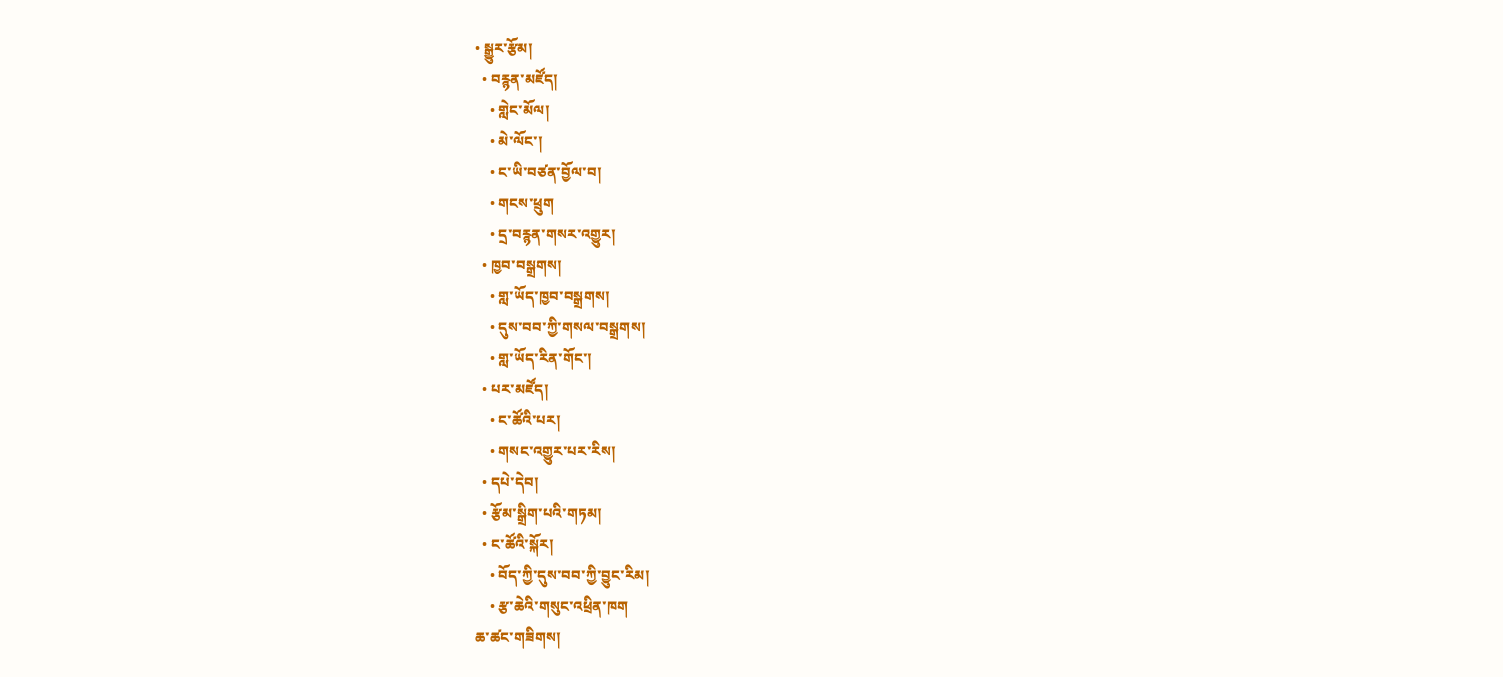• སྒྱུར་རྩོམ།
  • བརྙན་མཛོད།
    • གླེང་མོལ།
    • མེ་ལོང་།
    • ང་ཡི་བཙན་བྱོལ་བ།
    • གངས་ཕྲུག
    • དྲ་བརྙན་གསར་འགྱུར།
  • ཁྱབ་བསྒྲགས།
    • གླ་ཡོད་ཁྱབ་བསྒྲགས།
    • དུས་བབ་ཀྱི་གསལ་བསྒྲགས།
    • གླ་ཡོད་རིན་གོང་།
  • པར་མཛོད།
    • ང་ཚོའི་པར།
    • གསང་འགྱུར་པར་རིས།
  • དཔེ་དེབ།
  • རྩོམ་སྒྲིག་པའི་གཏམ།
  • ང་ཚོའི་སྐོར།
    • བོད་ཀྱི་དུས་བབ་ཀྱི་བྱུང་རིམ།
    • རྩ་ཆེའི་གསུང་འཕྲིན་ཁག
ཆ་ཚང་གཟིགས།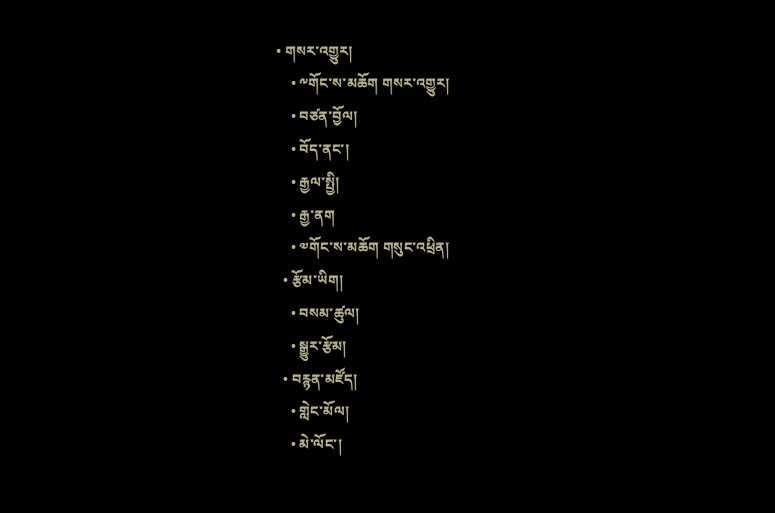• གསར་འགྱུར།
    • ༸གོང་ས་མཆོག གསར་འགྱུར།
    • བཙན་བྱོལ།
    • བོད་ནང་།
    • རྒྱལ་སྤྱི།
    • རྒྱ་ནག
    • ༧གོང་ས་མཆོག གསུང་འཕྲིན།
  • རྩོམ་ཡིག།
    • བསམ་ཚུལ།
    • སྒྱུར་རྩོམ།
  • བརྙན་མཛོད།
    • གླེང་མོལ།
    • མེ་ལོང་།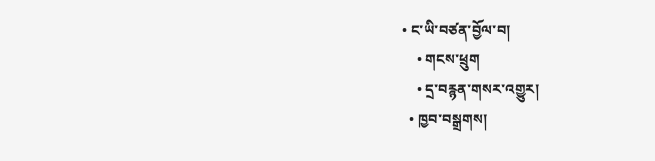• ང་ཡི་བཙན་བྱོལ་བ།
    • གངས་ཕྲུག
    • དྲ་བརྙན་གསར་འགྱུར།
  • ཁྱབ་བསྒྲགས།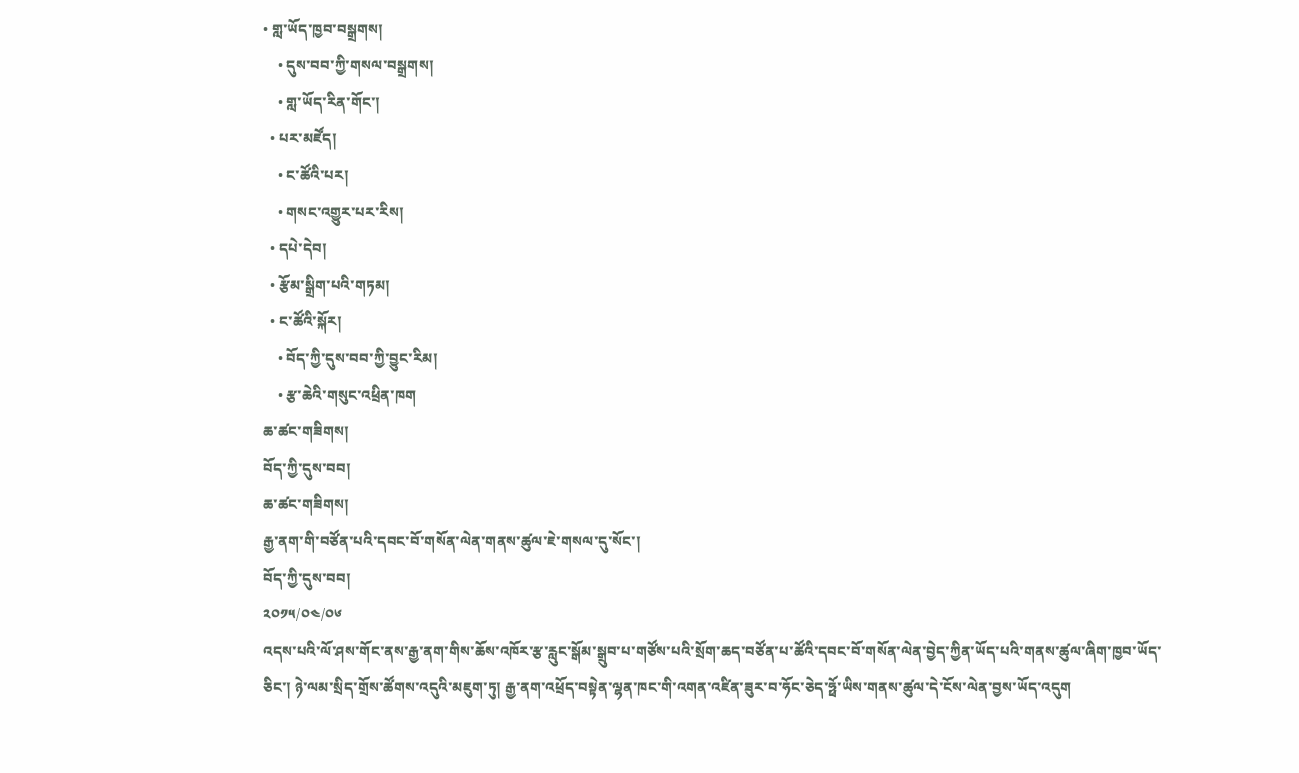• གླ་ཡོད་ཁྱབ་བསྒྲགས།
    • དུས་བབ་ཀྱི་གསལ་བསྒྲགས།
    • གླ་ཡོད་རིན་གོང་།
  • པར་མཛོད།
    • ང་ཚོའི་པར།
    • གསང་འགྱུར་པར་རིས།
  • དཔེ་དེབ།
  • རྩོམ་སྒྲིག་པའི་གཏམ།
  • ང་ཚོའི་སྐོར།
    • བོད་ཀྱི་དུས་བབ་ཀྱི་བྱུང་རིམ།
    • རྩ་ཆེའི་གསུང་འཕྲིན་ཁག
ཆ་ཚང་གཟིགས།
བོད་ཀྱི་དུས་བབ།
ཆ་ཚང་གཟིགས།
རྒྱ་ནག་གི་བཙོན་པའི་དབང་བོ་གསོན་ལེན་གནས་ཚུལ་ཇེ་གསལ་དུ་སོང་།
བོད་ཀྱི་དུས་བབ།
༢༠༡༥/༠༤/༠༦
འདས་པའི་ལོ་ཤས་གོང་ནས་རྒྱ་ནག་གིས་ཆོས་འཁོར་རྩ་རླུང་སྒོམ་སྒྲུབ་པ་གཙོས་པའི་སྲོག་ཆད་བཙོན་པ་ཚོའི་དབང་བོ་གསོན་ལེན་བྱེད་ཀྱིན་ཡོད་པའི་གནས་ཚུལ་ཞིག་ཁྱབ་ཡོད་ཅིང་། ཉེ་ལམ་སྲིད་གྲོས་ཚོགས་འདུའི་མཇུག་ཏུ། རྒྱ་ནག་འཕྲོད་བསྟེན་ལྷན་ཁང་གི་འགན་འཛིན་ཟུར་བ་ཧོང་ཅེད་ཧྥོ་ཡིས་གནས་ཚུལ་དེ་ངོས་ལེན་བྱས་ཡོད་འདུག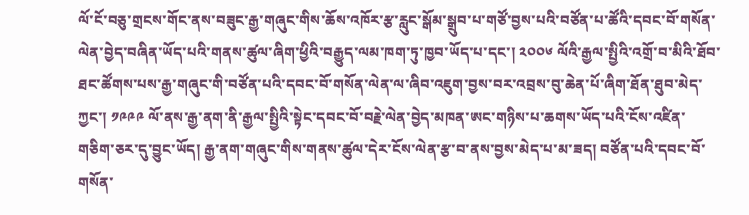ལོ་ངོ་བཅུ་གྲངས་གོང་ནས་བཟུང་རྒྱ་གཞུང་གིས་ཆོས་འཁོར་རྩ་རླུང་སྒོམ་སྒྲུབ་པ་གཙོ་བྱས་པའི་བཙོན་པ་ཚོའི་དབང་བོ་གསོན་ལེན་བྱེད་བཞིན་ཡོད་པའི་གནས་ཚུལ་ཞིག་ཕྱིའི་བརྒྱུད་ལམ་ཁག་ཏུ་ཁྱབ་ཡོད་པ་དང་། ༢༠༠༦ ལོའི་རྒྱལ་སྤྱིའི་འགྲོ་བ་མིའི་ཐོབ་ཐང་ཚོགས་པས་རྒྱ་གཞུང་གི་བཙོན་པའི་དབང་བོ་གསོན་ལེན་ལ་ཞིབ་འཇུག་བྱས་བར་འབྲས་བུ་ཆེན་པོ་ཞིག་ཐོན་ཐུབ་མེད་ཀྱང་། ༡༩༩༩ ལོ་ནས་རྒྱ་ནག་ནི་རྒྱལ་སྤྱིའི་སྟེང་དབང་བོ་བརྗེ་ལེན་བྱེད་མཁན་ཨང་གཉིས་པ་ཆགས་ཡོད་པའི་ངོས་འཛིན་གཅིག་ཅར་དུ་བྱུང་ཡོད། རྒྱ་ནག་གཞུང་གིས་གནས་ཚུལ་དེར་ངོས་ལེན་རྩ་བ་ནས་བྱས་མེད་པ་མ་ཟད། བཙོན་པའི་དབང་བོ་གསོན་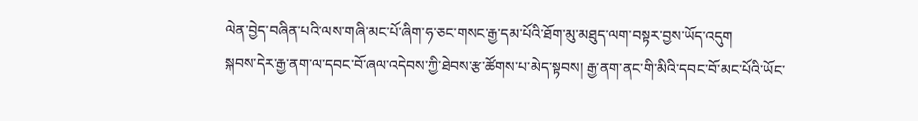ལེན་བྱེད་བཞིན་པའི་ལས་གཞི་མང་པོ་ཞིག་ཧ་ཅང་གསང་རྒྱ་དམ་པོའི་ཐོག་མུ་མཐུད་ལག་བསྟར་བྱས་ཡོད་འདུག
སྐབས་དེར་རྒྱ་ནག་ལ་དབང་བོ་ཞལ་འདེབས་ཀྱི་ཐེབས་རྩ་ཚོགས་པ་མེད་སྟབས། རྒྱ་ནག་ནང་གི་མིའི་དབང་བོ་མང་པོའི་ཡོང་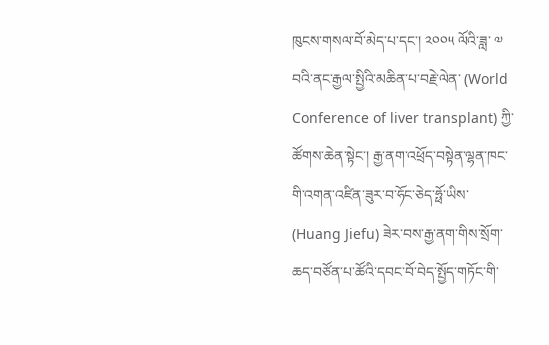ཁུངས་གསལ་བོ་མེད་པ་དང་། ༢༠༠༥ ལོའི་ཟླ་ ༧ བའི་ནང་རྒྱལ་སྤྱིའི་མཆིན་པ་བརྗེ་ལེན་ (World Conference of liver transplant) ཀྱི་ཚོགས་ཆེན་སྟེང་། རྒྱ་ནག་འཕྲོད་བསྟེན་ལྷན་ཁང་གི་འགན་འཛིན་ཟུར་བ་ཧོང་ཅེད་ཧྥོ་ཡིས་ (Huang Jiefu) ཟེར་བས་རྒྱ་ནག་གིས་སྲོག་ཆད་བཙོན་པ་ཚོའི་དབང་བོ་བེད་སྤྱོད་གཏོང་གི་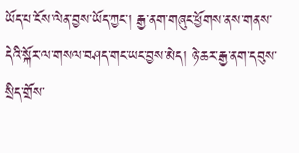ཡོད་པ་ངོས་ལེན་བྱས་ཡོད་ཀྱང་། རྒྱ་ནག་གཞུང་ཕྱོགས་ནས་གནས་དེའི་སྐོར་ལ་གསལ་བཤད་གང་ཡང་བྱས་མེད། ཉེ་ཆར་རྒྱ་ནག་དབུས་སྲིད་གྲོས་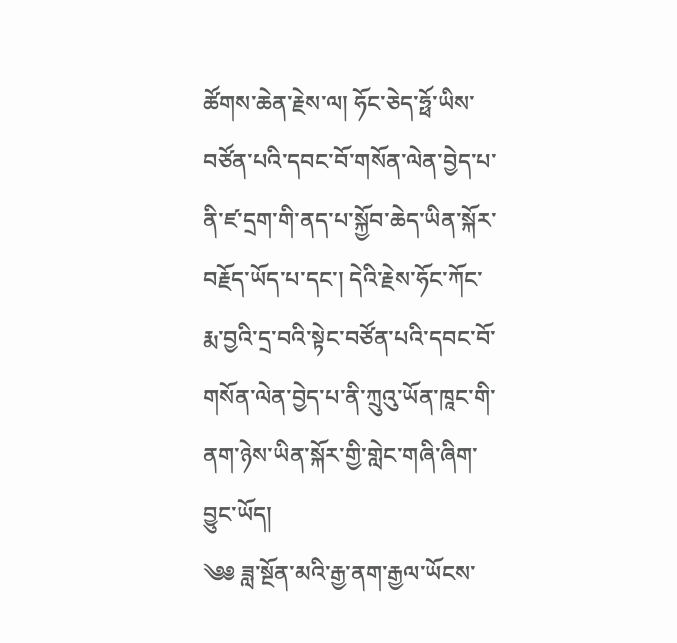ཚོགས་ཆེན་རྗེས་ལ། ཧོང་ཅེད་ཧྥོ་ཡིས་བཙོན་པའི་དབང་བོ་གསོན་ལེན་བྱེད་པ་ནི་ཛ་དྲག་གི་ནད་པ་སྐྱོབ་ཆེད་ཡིན་སྐོར་བརྗོད་ཡོད་པ་དང་། དེའི་རྗེས་ཧོང་ཀོང་རྨ་བྱའི་དྲ་བའི་སྟེང་བཙོན་པའི་དབང་བོ་གསོན་ལེན་བྱེད་པ་ནི་ཀྲུའུ་ཡོན་ཁཱང་གི་ནག་ཉེས་ཡིན་སྐོར་གྱི་གླེང་གཞི་ཞིག་བྱུང་ཡོད།
༄༅ ཟླ་སྔོན་མའི་རྒྱ་ནག་རྒྱལ་ཡོངས་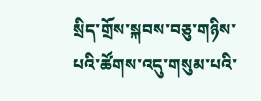སྲིད་གྲོས་སྐབས་བཅུ་གཉིས་པའི་ཚོགས་འདུ་གསུམ་པའི་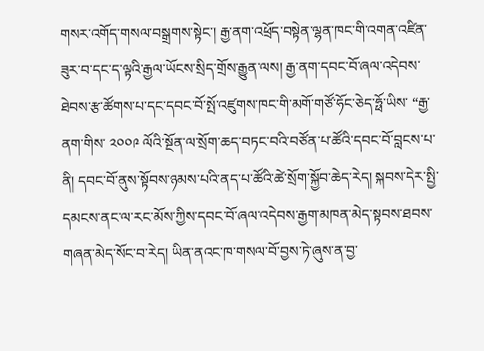གསར་འགོད་གསལ་བསྒྲགས་སྟེང་། རྒྱ་ནག་འཕྲོད་བསྟེན་ལྷན་ཁང་གི་འགན་འཛིན་ཟུར་བ་དང་ད་ལྟའི་རྒྱལ་ཡོངས་སྲིད་གྲོས་རྒྱུན་ལས། རྒྱ་ནག་དབང་བོ་ཞལ་འདེབས་ཐེབས་རྩ་ཚོགས་པ་དང་དབང་བོ་སྤོ་འཛུགས་ཁང་གི་མགོ་གཙོ་ཧོང་ཅེད་ཧྥོ་ཡིས་ “རྒྱ་ནག་གིས་ ༢༠༠༩ ལོའི་སྔོན་ལ་སྲོག་ཆད་བཏང་བའི་བཙོན་པ་ཚོའི་དབང་བོ་བླངས་པ་ནི། དབང་བོ་ནུས་སྟོབས་ཉམས་པའི་ནད་པ་ཚོའི་ཚེ་སྲོག་སྐྱོབ་ཆེད་རེད། སྐབས་དེར་སྤྱི་དམངས་ནང་ལ་རང་མོས་ཀྱིས་དབང་བོ་ཞལ་འདེབས་རྒྱག་མཁན་མེད་སྟབས་ཐབས་གཞན་མེད་སོང་བ་རེད། ཡིན་ནའང་ཁ་གསལ་བོ་བྱས་ཏེ་ཞུས་ན་བྱ་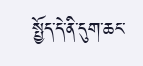སྤྱོད་དེ་ནི་དུག་ཆང་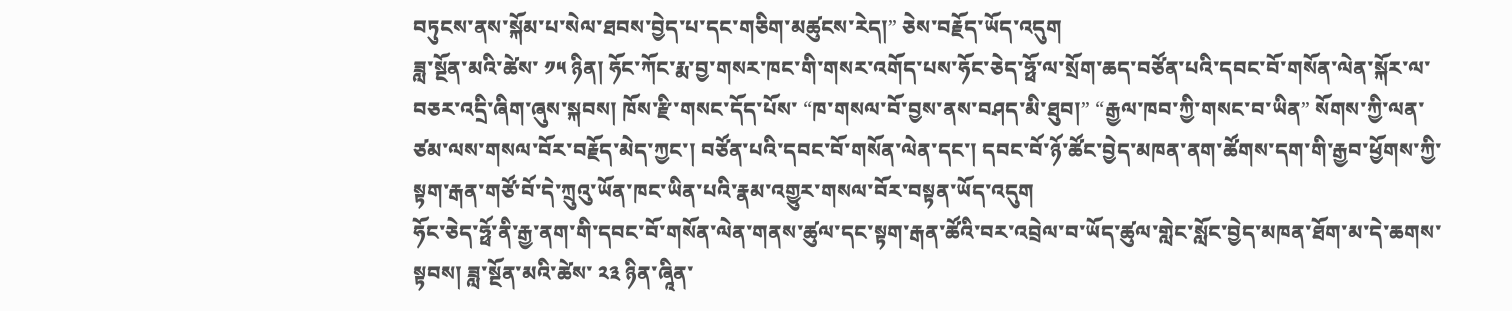བཏུངས་ནས་སྐོམ་པ་སེལ་ཐབས་བྱེད་པ་དང་གཅིག་མཚུངས་རེད།” ཅེས་བརྗོད་ཡོད་འདུག
ཟླ་སྔོན་མའི་ཚེས་ ༡༥ ཉིན། ཧོང་ཀོང་རྨ་བྱ་གསར་ཁང་གི་གསར་འགོད་པས་ཧོང་ཅེད་ཧྥོ་ལ་སྲོག་ཆད་བཙོན་པའི་དབང་བོ་གསོན་ལེན་སྐོར་ལ་བཅར་འདྲི་ཞིག་ཞུས་སྐབས། ཁོས་རྫི་གསང་དོད་པོས་ “ཁ་གསལ་བོ་བྱས་ནས་བཤད་མི་ཐུབ།” “རྒྱལ་ཁབ་ཀྱི་གསང་བ་ཡིན” སོགས་ཀྱི་ལན་ཙམ་ལས་གསལ་བོར་བརྗོད་མེད་ཀྱང་། བཙོན་པའི་དབང་བོ་གསོན་ལེན་དང་། དབང་བོ་ཉོ་ཚོང་བྱེད་མཁན་ནག་ཚོགས་དག་གི་རྒྱབ་ཕྱོགས་ཀྱི་སྟག་རྒན་གཙོ་བོ་དེ་ཀྲུའུ་ཡོན་ཁང་ཡིན་པའི་རྣམ་འགྱུར་གསལ་བོར་བསྟན་ཡོད་འདུག
ཧོང་ཅེད་ཧྥོ་ནི་རྒྱ་ནག་གི་དབང་བོ་གསོན་ལེན་གནས་ཚུལ་དང་སྟག་རྒན་ཚོའི་བར་འབྲེལ་བ་ཡོད་ཚུལ་གླེང་སློང་བྱེད་མཁན་ཐོག་མ་དེ་ཆགས་སྟབས། ཟླ་སྔོན་མའི་ཚེས་ ༢༣ ཉིན་ཞཱིན་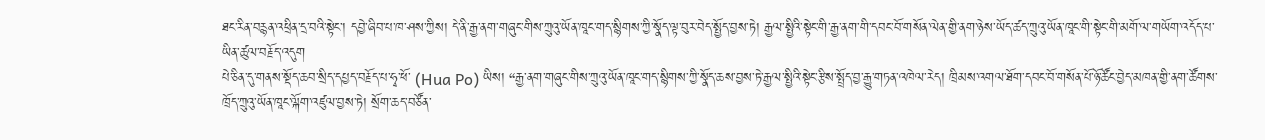ཐང་རིན་བརྙན་འཕྲིན་དྲ་བའི་སྟེང་། དབྱེ་ཞིབ་པ་ཁ་ཤས་ཀྱིས། དེ་ནི་རྒྱ་ནག་གཞུང་གིས་ཀྲུའུ་ཡོན་ཁཱང་གད་སྙིགས་ཀྱི་སྣོད་ལྟ་བུར་བེད་སྤྱོད་བྱས་ཏེ། རྒྱལ་སྤྱིའི་སྟེང་གི་རྒྱ་ནག་གི་དབང་བོ་གསོན་ལེན་གྱི་ནག་ཉེས་ཡོད་ཚད་ཀྲུའུ་ཡོན་ཁཱང་གི་སྟེང་གི་མགོ་ལ་གཡོག་འདོད་པ་ཡིན་ཚུལ་བརྗོད་འདུག
པེ་ཅིན་དུ་གནས་སྡོད་ཆབ་སྲིད་དཔྱད་བརྗོད་པ་ཧྭ་ཕོ་ (Hua Po) ཡིས། “རྒྱ་ནག་གཞུང་གིས་ཀྲུའུ་ཡོན་ཁཱང་གད་སྙིགས་ཀྱི་སྣོད་ཆས་བྱས་ཏེ་རྒྱལ་སྤྱིའི་སྟེང་རྩིས་སྤྲོད་བྱ་རྒྱུ་གཏན་འཁེལ་རེད། ཁྲིམས་འགལ་ཐོག་དབང་བོ་གསོན་པོ་ཉོ་ཚོང་བྱེད་མཁན་གྱི་ནག་ཚོགས་ཁྲོད་ཀྲུའུ་ཡོན་ཁཱང་ལྐོག་འཛུལ་བྱས་ཏེ། སྲོག་ཆད་བཙོན་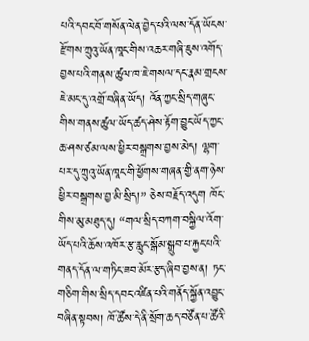པའི་དབང་བོ་གསོན་ལེན་བྱེད་པའི་ལས་དོན་ཡོངས་རྫོགས་ཀྲུའུ་ཡོན་ཁཱང་གིས་འཆར་གཞི་ཇུས་འགོད་བྱས་པའི་གནས་ཚུལ་ཁ་ཇེ་གསལ་དང་རྣམ་གྲངས་ཇེ་མང་དུ་འགྲོ་བཞིན་ཡོད། འོན་ཀྱང་སྲིད་གཞུང་གིས་གནས་ཚུལ་ཡོད་ཚད་ཤེས་རྟོག་བྱུང་ཡོད་ཀྱང་ཆ་ཤས་ཙམ་ལས་ཕྱིར་བསྒྲགས་བྱས་མེད། ལྷག་པར་དུ་ཀྲུའུ་ཡོན་ཁཱང་གི་ཕྱོགས་གཞན་གྱི་ནག་ཉེས་ཕྱིར་བསྒྲགས་བྱ་མི་སྲིད།” ཅེས་བརྗོད་འདུག ཁོང་གིས་མུ་མཐུད་དུ། “གལ་སྲིད་བཀག་བསྐྱིལ་འོག་ཡོད་པའི་ཆོས་འཁོར་རྩ་རླུང་སྒོམ་སྒྲུབ་པ་རྐྱང་པའི་གནད་དོན་ལ་གཏིང་ཟབ་མོར་རྩད་ཞིབ་བྱས་ན། ཏང་གཅིག་གིས་སྲིད་དབང་འཛིན་པའི་གནོད་སྐྱོན་འབྱུང་བཞིན་སྟབས། ཁོ་ཚོས་དེ་ནི་སྲོག་ཆད་བཙོན་པ་ཚོའི་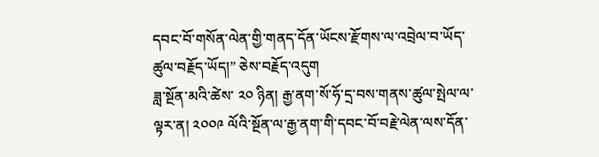དབང་བོ་གསོན་ལེན་གྱི་གནད་དོན་ཡོངས་རྫོགས་ལ་འབྲེལ་བ་ཡོད་ཚུལ་བརྗོད་ཡོད།” ཅེས་བརྗོད་འདུག
ཟླ་སྔོན་མའི་ཚེས་ ༢༠ ཉིན། རྒྱ་ནག་སོ་ཧོ་དྲ་བས་གནས་ཚུལ་སྤེལ་ལ་ལྟར་ན། ༢༠༠༩ ལོའི་སྔོན་ལ་རྒྱ་ནག་གི་དབང་བོ་བརྗེ་ལེན་ལས་དོན་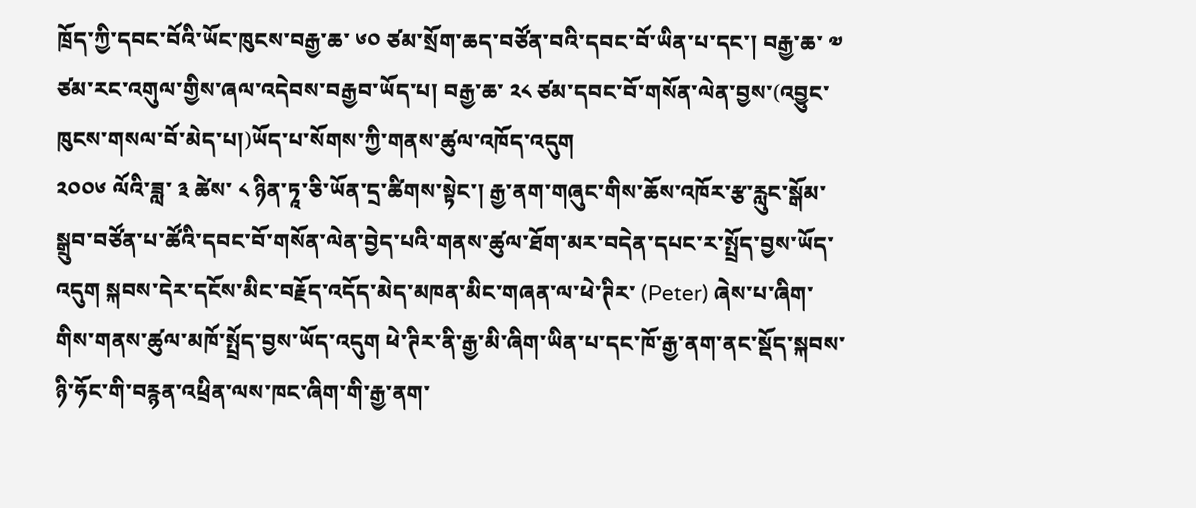ཁྲོད་ཀྱི་དབང་བོའི་ཡོང་ཁུངས་བརྒྱ་ཆ་ ༦༠ ཙམ་སྲོག་ཆད་བཙོན་བའི་དབང་བོ་ཡིན་པ་དང་། བརྒྱ་ཆ་ ༧ ཙམ་རང་འགུལ་གྱིས་ཞལ་འདེབས་བརྒྱབ་ཡོད་པ། བརྒྱ་ཆ་ ༢༨ ཙམ་དབང་བོ་གསོན་ལེན་བྱས་(འབྱུང་ཁུངས་གསལ་བོ་མེད་པ།)ཡོད་པ་སོགས་ཀྱི་གནས་ཚུལ་འཁོད་འདུག
༢༠༠༦ ལོའི་ཟླ་ ༣ ཚེས་ ༨ ཉིན་ཏཱ་ཅི་ཡོན་དྲ་ཚིགས་སྟེང་། རྒྱ་ནག་གཞུང་གིས་ཆོས་འཁོར་རྩ་རླུང་སྒོམ་སྒྲུབ་བཙོན་པ་ཚོའི་དབང་བོ་གསོན་ལེན་བྱེད་པའི་གནས་ཚུལ་ཐོག་མར་བདེན་དཔང་ར་སྤྲོད་བྱས་ཡོད་འདུག སྐབས་དེར་དངོས་མིང་བརྗོད་འདོད་མེད་མཁན་མིང་གཞན་ལ་ཕེ་ཊིར་ (Peter) ཞེས་པ་ཞིག་གིས་གནས་ཚུལ་མཁོ་སྤྲོད་བྱས་ཡོད་འདུག ཕེ་ཊིར་ནི་རྒྱ་མི་ཞིག་ཡིན་པ་དང་ཁོ་རྒྱ་ནག་ནང་སྡོད་སྐབས་ཉི་ཧོང་གི་བརྙན་འཕྲིན་ལས་ཁང་ཞིག་གི་རྒྱ་ནག་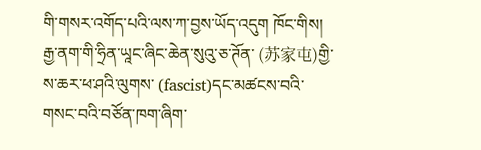གི་གསར་འགོད་པའི་ལས་ཀ་བྱས་ཡོད་འདུག ཁོང་གིས། རྒྱ་ནག་གི་ཧྲིན་ཡཱང་ཞིང་ཆེན་སུའུ་ཅ་ཊོན་ (苏家屯)གྱི་ས་ཆར་ཕ་ཤའི་ལུགས་ (fascist)དང་མཚངས་བའི་གསང་བའི་བཙོན་ཁག་ཞིག་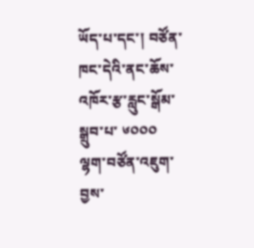ཡོད་པ་དང་། བཙོན་ཁང་དེའི་ནང་ཆོས་འཁོར་རྩ་རླུང་སྒོམ་སྒྲུབ་པ་ ༦༠༠༠ ལྷག་བཙོན་འཇུག་བྱས་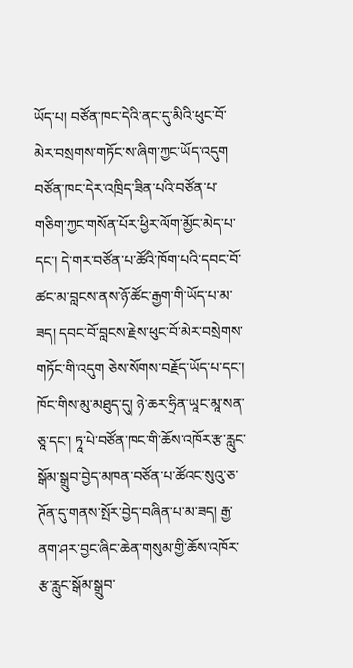ཡོད་པ། བཙོན་ཁང་དེའི་ནང་དུ་མིའི་ཕུང་བོ་མེར་བསྲགས་གཏོང་ས་ཞིག་ཀྱང་ཡོད་འདུག བཙོན་ཁང་དེར་འཁྲིད་ཟིན་པའི་བཙོན་པ་གཅིག་ཀྱང་གསོན་པོར་ཕྱིར་ལོག་མྱོང་མེད་པ་དང་། དེ་གར་བཙོན་པ་ཚོའི་ཁོག་པའི་དབང་བོ་ཚང་མ་བླངས་ནས་ཉོ་ཚོང་རྒྱག་གི་ཡོད་པ་མ་ཟད། དབང་བོ་བླངས་རྗེས་ཕུང་བོ་མེར་བསྲེགས་གཏོང་གི་འདུག ཅེས་སོགས་བརྗོད་ཡོད་པ་དང་། ཁོང་གིས་མུ་མཐུད་དུ། ཉེ་ཆར་ཧྲིན་ཡཱང་མཱ་སན་ཅཱ་དང་། ཏཱ་པེ་བཙོན་ཁང་གི་ཆོས་འཁོར་རྩ་རླུང་སྒོམ་སྒྲུབ་བྱེད་མཁན་བཙོན་པ་ཚོའང་སུའུ་ཅ་ཊོན་དུ་གནས་སྤོར་བྱེད་བཞིན་པ་མ་ཟད། རྒྱ་ནག་ཤར་བྱང་ཞིང་ཆེན་གསུམ་གྱི་ཆོས་འཁོར་རྩ་རླུང་སྒོམ་སྒྲུབ་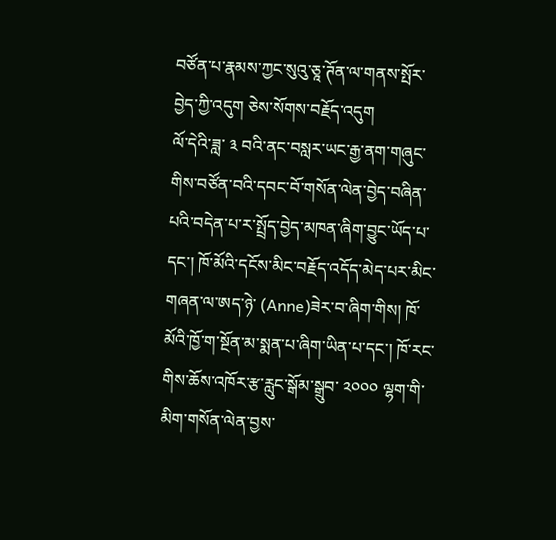བཙོན་པ་རྣམས་ཀྱང་སུའུ་ཅཱ་ཊོན་ལ་གནས་སྤོར་བྱེད་ཀྱི་འདུག ཅེས་སོགས་བརྗོད་འདུག
ལོ་དེའི་ཟླ་ ༣ བའི་ནང་བསླར་ཡང་རྒྱ་ནག་གཞུང་གིས་བཙོན་བའི་དབང་བོ་གསོན་ལེན་བྱེད་བཞིན་པའི་བདེན་པ་ར་སྤྲོད་བྱེད་མཁན་ཞིག་བྱུང་ཡོད་པ་དང་། ཁོ་མོའི་དངོས་མིང་བརྗོད་འདོད་མེད་པར་མིང་གཞན་ལ་ཨད་ཉེ་ (Anne)ཟེར་བ་ཞིག་གིས། ཁོ་མོའི་ཁྱོ་ག་སྔོན་མ་སྨན་པ་ཞིག་ཡིན་པ་དང་། ཁོ་རང་གིས་ཆོས་འཁོར་རྩ་རླུང་སྒོམ་སྒྲུབ་ ༢༠༠༠ ལྷག་གི་མིག་གསོན་ལེན་བྱས་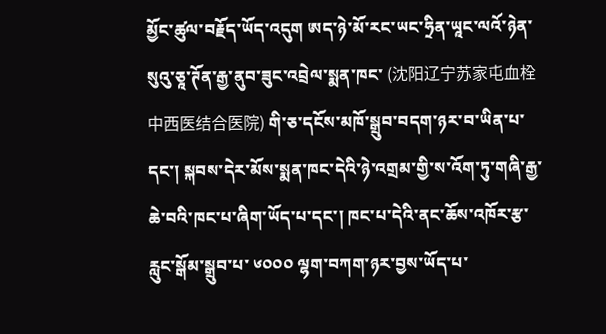མྱོང་ཚུལ་བརྗོད་ཡོད་འདུག ཨད་ཉེ་མོ་རང་ཡང་ཧྲིན་ཡཱང་ལའོ་ཉེན་སུའུ་ཅཱ་ཊོན་རྒྱ་ནུབ་ཟུང་འབྲེལ་སྨན་ཁང་ (沈阳辽宁苏家屯血栓中西医结合医院) གི་ཅ་དངོས་མཁོ་སྒྲུབ་བདག་ཉར་བ་ཡིན་པ་དང་། སྐབས་དེར་མོས་སྨན་ཁང་དེའི་ཉེ་འགྲམ་གྱི་ས་འོག་ཏུ་གཞི་རྒྱ་ཆེ་བའི་ཁང་པ་ཞིག་ཡོད་པ་དང་། ཁང་པ་དེའི་ནང་ཆོས་འཁོར་རྩ་རླུང་སྒོམ་སྒྲུབ་པ་ ༦༠༠༠ ལྷག་བཀག་ཉར་བྱས་ཡོད་པ་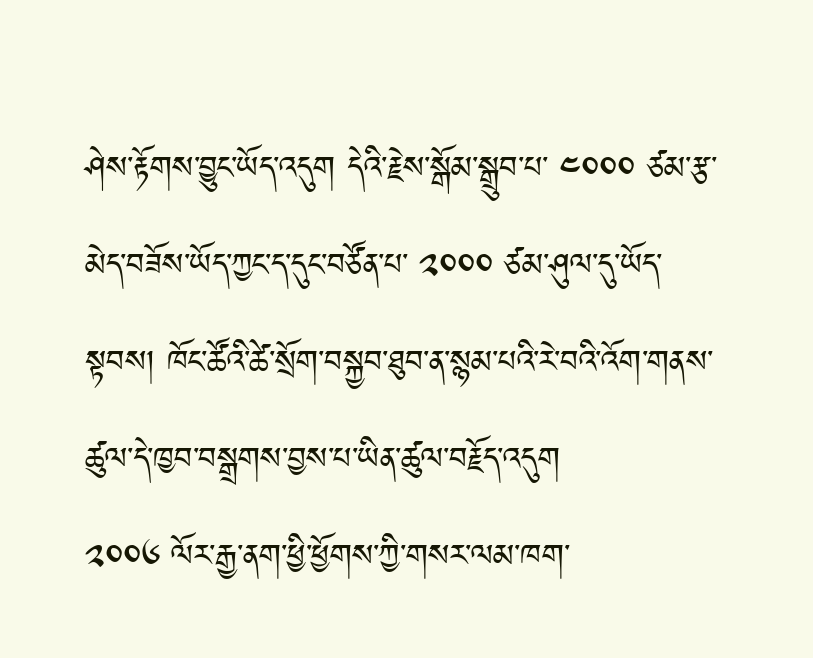ཤེས་རྟོགས་བྱུང་ཡོད་འདུག དེའི་རྗེས་སྒོམ་སྒྲུབ་པ་ ༤༠༠༠ ཙམ་རྩ་མེད་བཟོས་ཡོད་ཀྱང་ད་དུང་བཙོན་པ་ ༢༠༠༠ ཙམ་ཤུལ་དུ་ཡོད་སྟབས། ཁོང་ཚོའི་ཚེ་སྲོག་བསྐྱབ་ཐུབ་ན་སྙམ་པའི་རེ་བའི་འོག་གནས་ཚུལ་དེ་ཁྱབ་བསྒྲགས་བྱས་པ་ཡིན་ཚུལ་བརྗོད་འདུག
༢༠༠༦ ལོར་རྒྱ་ནག་ཕྱི་ཕྱོགས་ཀྱི་གསར་ལམ་ཁག་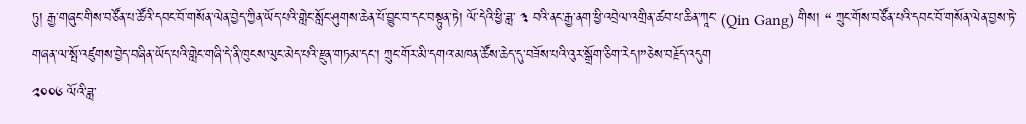ཏུ། རྒྱ་གཞུང་གིས་བཙོན་པ་ཚོའི་དབང་བོ་གསོན་ལེན་བྱེད་ཀྱིན་ཡོད་པའི་གླེང་སློང་ཤུགས་ཆེན་པོ་བྱུང་བ་དང་བསྟུན་ཏེ། ལོ་དེའི་ཕྱི་ཟླ་ ༣ བའི་ནང་རྒྱ་ནག་ཕྱི་འབྲེལ་འགྲིན་ཚབ་པ་ཆིན་ཀཱང་ (Qin Gang) གིས། “ ཀྲུང་གོས་བཙོན་པའི་དབང་བོ་གསོན་ལེན་བྱས་ཏེ་གཞན་ལ་སྤོ་འཛུགས་བྱེད་བཞིན་ཡོད་པའི་གླེང་གཞི་དེ་ནི་ཁུངས་ལུང་མེད་པའི་རྫུན་གཏམ་དང་། ཀྲུང་གོར་མི་དགའ་མཁན་ཚོས་ཆེད་དུ་བཟོས་པའི་འུར་སྒྲོག་ཅིག་རེད།”ཅེས་བརྗོད་འདུག
༢༠༠༦ ལོའི་ཟླ་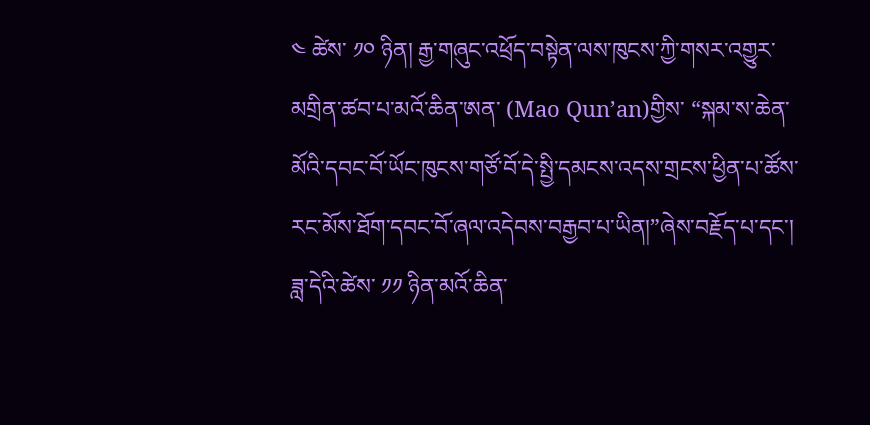༤ ཚེས་ ༡༠ ཉིན། རྒྱ་གཞུང་འཕྲོད་བསྟེན་ལས་ཁུངས་ཀྱི་གསར་འགྱུར་མགྲིན་ཚབ་པ་མའོ་ཆིན་ཨན་ (Mao Qun’an)གྱིས་ “སྐམ་ས་ཆེན་མོའི་དབང་བོ་ཡོང་ཁུངས་གཙོ་བོ་དེ་སྤྱི་དམངས་འདས་གྲངས་ཕྱིན་པ་ཚོས་རང་མོས་ཐོག་དབང་བོ་ཞལ་འདེབས་བརྒྱབ་པ་ཡིན།”ཞེས་བརྗོད་པ་དང་། ཟླ་དེའི་ཚེས་ ༡༡ ཉིན་མའོ་ཆིན་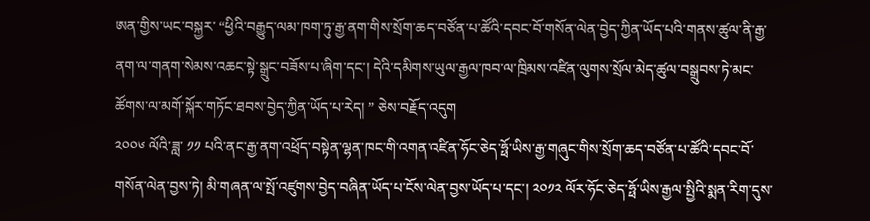ཨན་གྱིས་ཡང་བསྐྱར་ “ཕྱིའི་བརྒྱུད་ལམ་ཁག་ཏུ་རྒྱ་ནག་གིས་སྲོག་ཆད་བཙོན་པ་ཚོའི་དབང་བོ་གསོན་ལེན་བྱེད་ཀྱིན་ཡོད་པའི་གནས་ཚུལ་ནི་རྒྱ་ནག་ལ་གནག་སེམས་འཆང་སྟེ་སྒྲུང་བཟོས་པ་ཞིག་དང་། དེའི་དམིགས་ཡུལ་རྒྱལ་ཁབ་ལ་ཁྲིམས་འཛིན་ལུགས་སྲོལ་མེད་ཚུལ་བསྒྲུབས་ཏེ་མང་ཚོགས་ལ་མགོ་སྐོར་གཏོང་ཐབས་བྱེད་ཀྱིན་ཡོད་པ་རེད། ” ཅེས་བརྗོད་འདུག
༢༠༠༦ ལོའི་ཟླ་ ༡༡ པའི་ནང་རྒྱ་ནག་འཕྲོད་བསྟེན་ལྷན་ཁང་གི་འགན་འཛིན་ཧོང་ཅེད་ཧྥོ་ཡིས་རྒྱ་གཞུང་གིས་སྲོག་ཆད་བཙོན་པ་ཚོའི་དབང་བོ་གསོན་ལེན་བྱས་ཏེ། མི་གཞན་ལ་སྤོ་འཛུགས་བྱེད་བཞིན་ཡོད་པ་ངོས་ལེན་བྱས་ཡོད་པ་དང་། ༢༠༡༢ ལོར་ཧོང་ཅེད་ཧྥོ་ཡིས་རྒྱལ་སྤྱིའི་སྨན་རིག་དུས་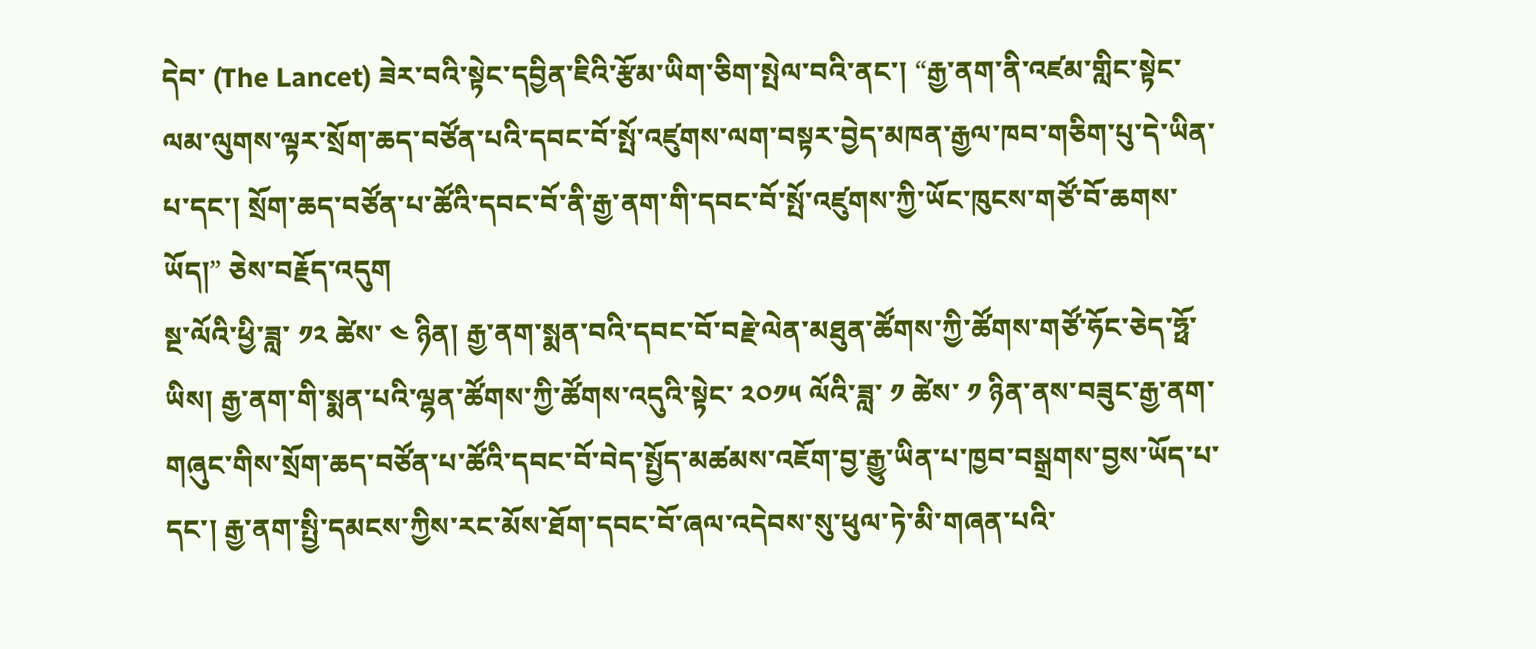དེབ་ (The Lancet) ཟེར་བའི་སྟེང་དབྱིན་ཇིའི་རྩོམ་ཡིག་ཅིག་སྤེལ་བའི་ནང་། “རྒྱ་ནག་ནི་འཛམ་གླིང་སྟེང་ལམ་ལུགས་ལྟར་སྲོག་ཆད་བཙོན་པའི་དབང་བོ་སྤོ་འཛུགས་ལག་བསྟར་བྱེད་མཁན་རྒྱལ་ཁབ་གཅིག་པུ་དེ་ཡིན་པ་དང་། སྲོག་ཆད་བཙོན་པ་ཚོའི་དབང་བོ་ནི་རྒྱ་ནག་གི་དབང་བོ་སྤོ་འཛུགས་ཀྱི་ཡོང་ཁུངས་གཙོ་བོ་ཆགས་ཡོད།” ཅེས་བརྗོད་འདུག
སྔ་ལོའི་ཕྱི་ཟླ་ ༡༢ ཚེས་ ༤ ཉིན། རྒྱ་ནག་སྨན་བའི་དབང་བོ་བརྗེ་ལེན་མཐུན་ཚོགས་ཀྱི་ཚོགས་གཙོ་ཧོང་ཅེད་ཧྥོ་ཡིས། རྒྱ་ནག་གི་སྨན་པའི་ལྷན་ཚོགས་ཀྱི་ཚོགས་འདུའི་སྟེང་ ༢༠༡༥ ལོའི་ཟླ་ ༡ ཚེས་ ༡ ཉིན་ནས་བཟུང་རྒྱ་ནག་གཞུང་གིས་སྲོག་ཆད་བཙོན་པ་ཚོའི་དབང་བོ་བེད་སྤྱོད་མཚམས་འཇོག་བྱ་རྒྱུ་ཡིན་པ་ཁྱབ་བསྒྲགས་བྱས་ཡོད་པ་དང་། རྒྱ་ནག་སྤྱི་དམངས་ཀྱིས་རང་མོས་ཐོག་དབང་བོ་ཞལ་འདེབས་སུ་ཕུལ་ཏེ་མི་གཞན་པའི་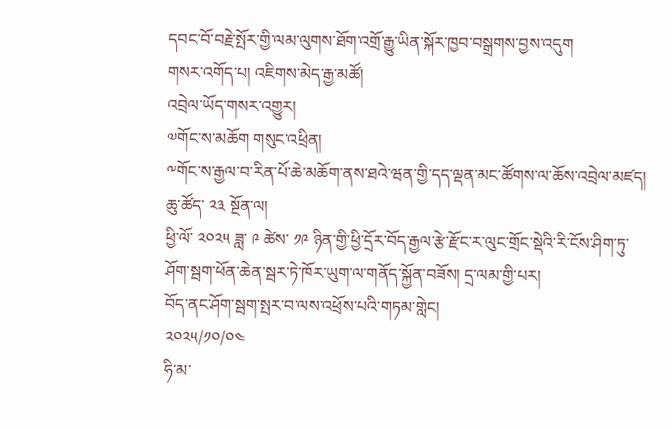དབང་བོ་བརྗེ་སྤོར་གྱི་ལམ་ལུགས་ཐོག་འགྲོ་རྒྱུ་ཡིན་སྐོར་ཁྱབ་བསྒྲགས་བྱས་འདུག
གསར་འགོད་པ། འཇིགས་མེད་རྒྱ་མཚོ།
འབྲེལ་ཡོད་གསར་འགྱུར།
༧གོང་ས་མཆོག གསུང་འཕྲིན།
༸གོང་ས་རྒྱལ་བ་རིན་པོ་ཆེ་མཆོག་ནས་ཐའེ་ཝན་གྱི་དད་ལྡན་མང་ཚོགས་ལ་ཆོས་འབྲེལ་མཛད།
ཆུ་ཚོད་ ༢༣ སྔོན་ལ།
ཕྱི་ལོ་ ༢༠༢༥ ཟླ་ ༩ ཚེས་ ༡༩ ཉིན་གྱི་ཕྱི་དྲོར་བོད་རྒྱལ་རྩེ་རྫོང་ར་ལུང་གྲོང་སྡེའི་རི་ངོས་ཤིག་ཏུ་ཤོག་སྦག་ཕོན་ཆེན་སྦར་ཏེ་ཁོར་ཡུག་ལ་གནོད་སྐྱོན་བཟོས། དྲ་ལམ་གྱི་པར།
བོད་ནང་ཤོག་སྦག་སྤར་བ་ལས་འཕྲོས་པའི་གཏམ་གླེང།
༢༠༢༥/༡༠/༠༤
ཧི་མ་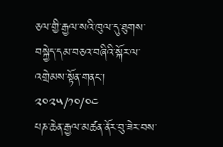ཅལ་གྱི་རྒྱལ་སའི་ཁུལ་དུ་ཐུགས་བསྐྱེད་དམ་བཅའ་བཞིའི་སྐོར་ལ་འགྲེམས་སྟོན་གནང་།
༢༠༢༥/༡༠/༠༤
པཎ་ཆེན་རྒྱལ་མཚན་ནོར་བུ་ཟེར་བས་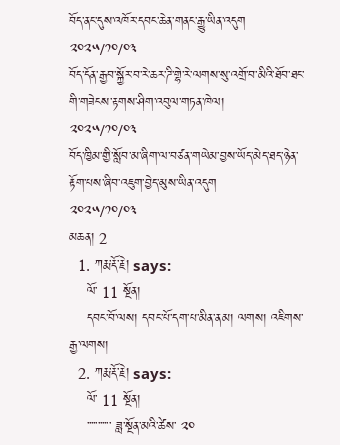བོད་ནང་དུས་འཁོར་དབང་ཆེན་གནང་རྒྱུ་ཡིན་འདུག
༢༠༢༥/༡༠/༠༣
བོད་དོན་རྒྱབ་སྐྱོར་བ་རེ་ཆར་ཌི་གྷེ་རེ་ལགས་སུ་འགྲོ་བ་མིའི་ཐོབ་ཐང་གི་གཟེངས་རྟགས་ཤིག་འབུལ་གཏན་ཁེལ།
༢༠༢༥/༡༠/༠༣
བོད་ཁྱིམ་གྱི་སློབ་མ་ཞིག་ལ་བཙན་གཡེམ་བྱས་ཡོད་མེད་ཐད་ཉེན་རྟོག་པས་ཞིབ་འཇུག་བྱེད་མུས་ཡིན་འདུག
༢༠༢༥/༡༠/༠༣
མཆན། 2
  1. ཀརྨ་རྡོ་རྗེ། says:
    ལོ་ 11 སྔོན།
    དབང་བོ་ལས། དབང་པོ་དག་པ་མིན་ནམ། ལགས། འཇིགས་རྒྱ་ལགས།
  2. ཀརྨ་རྡོ་རྗེ། says:
    ལོ་ 11 སྔོན།
    ་་་་་་་་་་་ ཟླ་སྔོན་མའི་ཚེས་ ༢༠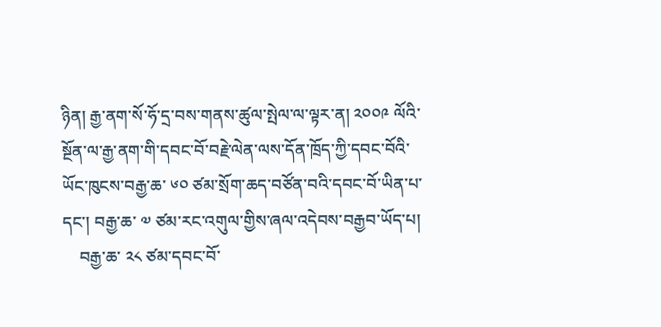ཉིན། རྒྱ་ནག་སོ་ཧོ་དྲ་བས་གནས་ཚུལ་སྤེལ་ལ་ལྟར་ན། ༢༠༠༩ ལོའི་སྔོན་ལ་རྒྱ་ནག་གི་དབང་བོ་བརྗེ་ལེན་ལས་དོན་ཁྲོད་ཀྱི་དབང་བོའི་ཡོང་ཁུངས་བརྒྱ་ཆ་ ༦༠ ཙམ་སྲོག་ཆད་བཙོན་བའི་དབང་བོ་ཡིན་པ་དང་། བརྒྱ་ཆ་ ༧ ཙམ་རང་འགུལ་གྱིས་ཞལ་འདེབས་བརྒྱབ་ཡོད་པ།
    བརྒྱ་ཆ་ ༢༨ ཙམ་དབང་བོ་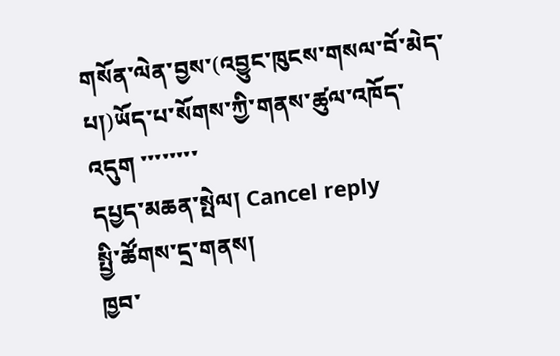གསོན་ལེན་བྱས་(འབྱུང་ཁུངས་གསལ་བོ་མེད་པ།)ཡོད་པ་སོགས་ཀྱི་གནས་ཚུལ་འཁོད་འདུག ་་་་་་་་
དཔྱད་མཆན་སྤེལ། Cancel reply
སྤྱི་ཚོགས་དྲ་གནས།
ཁྱབ་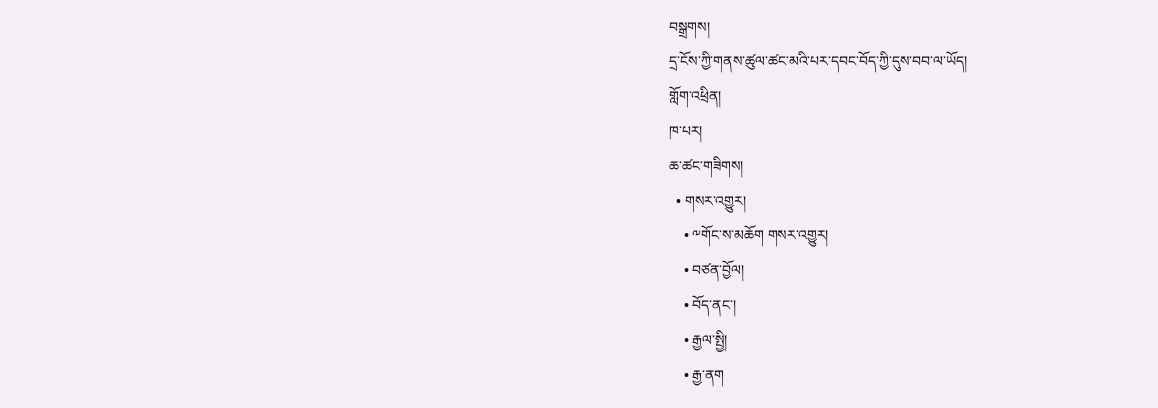བསྒྲགས།
དྲ་ངོས་ཀྱི་གནས་ཚུལ་ཚང་མའི་པར་དབང་བོད་ཀྱི་དུས་བབ་ལ་ཡོད།
གློག་འཕྲིན།
ཁ་པར།
ཆ་ཚང་གཟིགས།
  • གསར་འགྱུར།
    • ༸གོང་ས་མཆོག གསར་འགྱུར།
    • བཙན་བྱོལ།
    • བོད་ནང་།
    • རྒྱལ་སྤྱི།
    • རྒྱ་ནག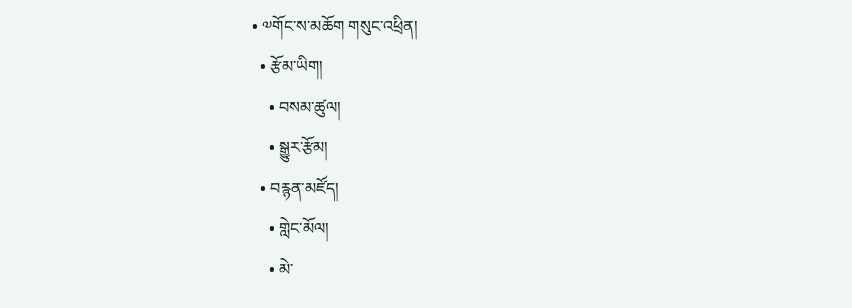• ༧གོང་ས་མཆོག གསུང་འཕྲིན།
  • རྩོམ་ཡིག།
    • བསམ་ཚུལ།
    • སྒྱུར་རྩོམ།
  • བརྙན་མཛོད།
    • གླེང་མོལ།
    • མེ་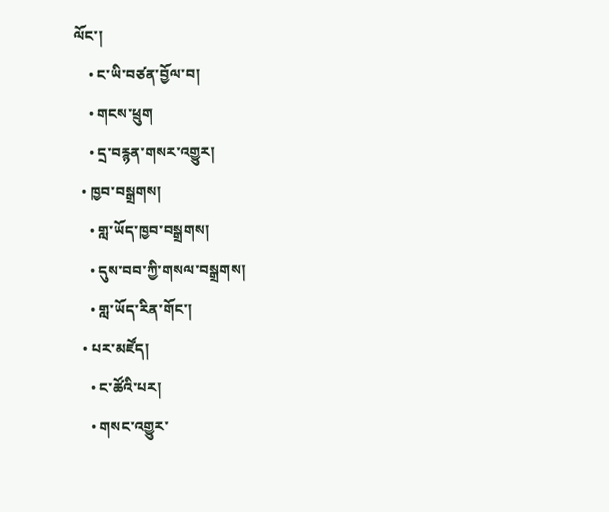ལོང་།
    • ང་ཡི་བཙན་བྱོལ་བ།
    • གངས་ཕྲུག
    • དྲ་བརྙན་གསར་འགྱུར།
  • ཁྱབ་བསྒྲགས།
    • གླ་ཡོད་ཁྱབ་བསྒྲགས།
    • དུས་བབ་ཀྱི་གསལ་བསྒྲགས།
    • གླ་ཡོད་རིན་གོང་།
  • པར་མཛོད།
    • ང་ཚོའི་པར།
    • གསང་འགྱུར་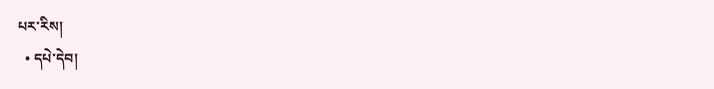པར་རིས།
  • དཔེ་དེབ།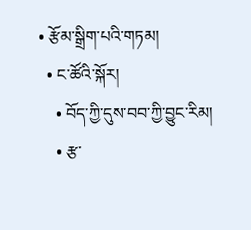• རྩོམ་སྒྲིག་པའི་གཏམ།
  • ང་ཚོའི་སྐོར།
    • བོད་ཀྱི་དུས་བབ་ཀྱི་བྱུང་རིམ།
    • རྩ་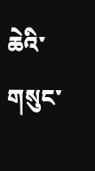ཆེའི་གསུང་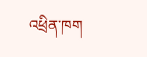འཕྲིན་ཁག